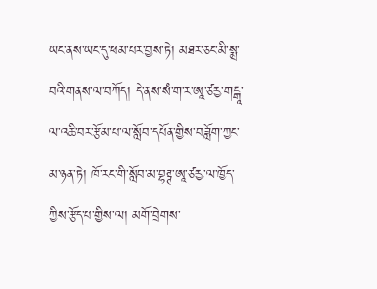ཡང་ནས་ཡང་དུ་ཕམ་པར་བྱས་ཏེ། མཐར་ཅང་མི་སྨྲ་བའི་གནས་ལ་བཀོད། དེ་ནས་སཾ་ག་ར་ཨཱ་ཙརྱ་གངྒཱ་ལ་འཆི་བར་རྩོམ་པ་ལ་སློབ་དཔོན་གྱིས་བཟློག་ཀྱང་མ་ཉན་ཏེ། ཁོ་རང་གི་སློབ་མ་བྷཊྚ་ཨཱ་ཙརྱ་ལ་ཁྱོད་ཀྱིས་རྩོད་པ་གྱིས་ལ། མགོ་བྲེགས་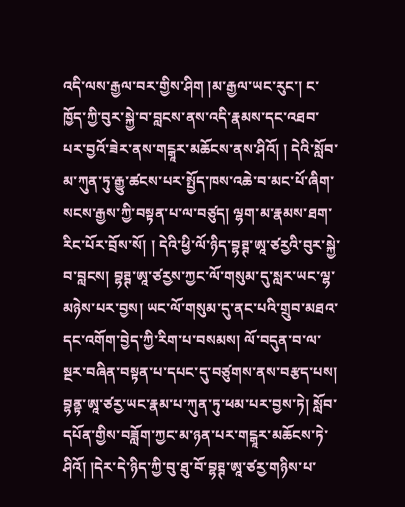འདི་ལས་རྒྱལ་བར་གྱིས་ཤིག །མ་རྒྱལ་ཡང་རུང་། ང་ཁྱོད་ཀྱི་བུར་སྐྱེ་བ་བླངས་ནས་འདི་རྣམས་དང་འཐབ་པར་བྱའོ་ཟེར་ནས་གངྒཱར་མཆོངས་ནས་ཤིའོ། ། དེའི་སློབ་མ་ཀུན་ཏུ་རྒྱུ་ཚངས་པར་སྤྱོད་ཁས་འཆེ་བ་མང་པོ་ཞིག་སངས་རྒྱས་ཀྱི་བསྟན་པ་ལ་བཙུད། ལྷག་མ་རྣམས་ཐག་རིང་པོར་བྲོས་སོ། ། དེའི་ཕྱི་ལོ་ཉིད་བྷཊྚ་ཨཱ་ཙརྱའི་བུར་སྐྱེ་བ་བླངས། བྷཊྚ་ཨཱ་ཙརྱས་ཀྱང་ལོ་གསུམ་དུ་སླར་ཡང་ལྷ་མཉེས་པར་བྱས། ཡང་ལོ་གསུམ་དུ་ནང་པའི་གྲུབ་མཐའ་དང་འགོག་བྱེད་ཀྱི་རིག་པ་བསམས། ལོ་བདུན་བ་ལ་སྔར་བཞིན་བསྟན་པ་དཔང་དུ་བཙུགས་ནས་བརྩད་པས། བྷནྟ་ཨཱ་ཙརྱ་ཡང་རྣམ་པ་ཀུན་ཏུ་ཕམ་པར་བྱས་ཏེ། སློབ་དཔོན་གྱིས་བཟློག་ཀྱང་མ་ཉན་པར་གངྒཱར་མཆོངས་ཏེ་ཤིའོ། །དེར་དེ་ཉིད་ཀྱི་བུ་ཐུ་བོ་བྷཊྚ་ཨཱ་ཙརྱ་གཉིས་པ་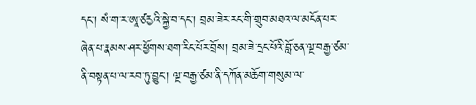དང་། སཾ་ག་ར་ཨཱ་ཙརྱའི་སྐྱེ་བ་དང་། བྲམ་ཟེར་རང་གི་གྲུབ་མཐའ་ལ་མངོན་པར་ཞེན་པ་རྣམས་ཤར་ཕྱོགས་ཐག་རིང་པོར་བྲོས། བྲམ་ཟེ་དྲང་པོའི་བློ་ཅན་ལྔ་བརྒྱ་ཙམ་ནི་བསྟན་པ་ལ་རབ་ཏུ་བྱུང་། ལྔ་བརྒྱ་ཙམ་ནི་དཀོན་མཆོག་གསུམ་ལ་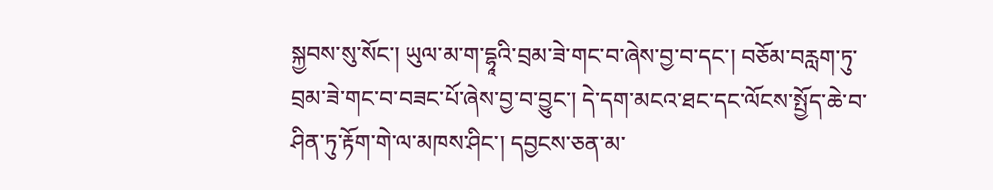སྐྱབས་སུ་སོང་། ཡུལ་མ་ག་དྷཱའི་བྲམ་ཟེ་གང་བ་ཞེས་བྱ་བ་དང་། བཅོམ་བརླག་ཏུ་བྲམ་ཟེ་གང་བ་བཟང་པོ་ཞེས་བྱ་བ་བྱུང་། དེ་དག་མངའ་ཐང་དང་ལོངས་སྤྱོད་ཆེ་བ་ཤིན་ཏུ་རྟོག་གེ་ལ་མཁས་ཤིང་། དབྱངས་ཅན་མ་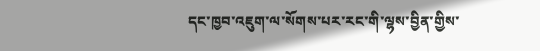དང་ཁྱབ་འཇུག་ལ་སོགས་པར་རང་གི་ལྷས་བྱིན་གྱིས་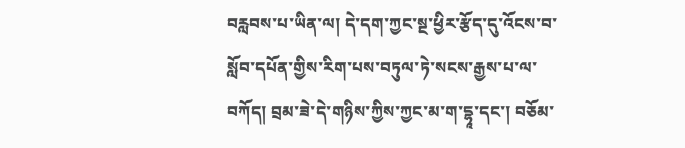བརླབས་པ་ཡིན་ལ། དེ་དག་ཀྱང་སྔ་ཕྱིར་རྩོད་དུ་འོངས་བ་སློབ་དཔོན་གྱིས་རིག་པས་བཏུལ་ཏེ་སངས་རྒྱས་པ་ལ་བཀོད། བྲམ་ཟེ་དེ་གཉིས་ཀྱིས་ཀྱང་མ་ག་དྷཱ་དང་། བཅོམ་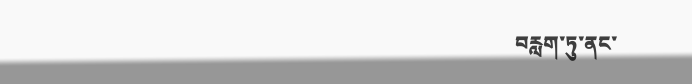བརླག་ཏུ་ནང་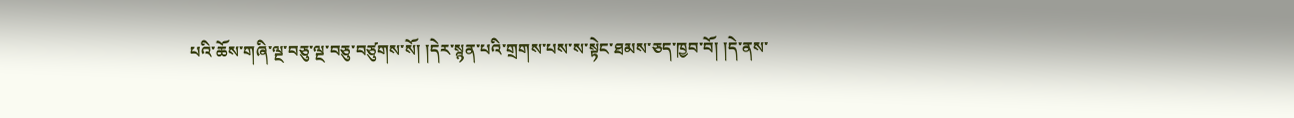པའི་ཆོས་གཞི་ལྔ་བཅུ་ལྔ་བཅུ་བཙུགས་སོ། །དེར་སྙན་པའི་གྲགས་པས་ས་སྟེང་ཐམས་ཅད་ཁྱབ་བོ། །དེ་ནས་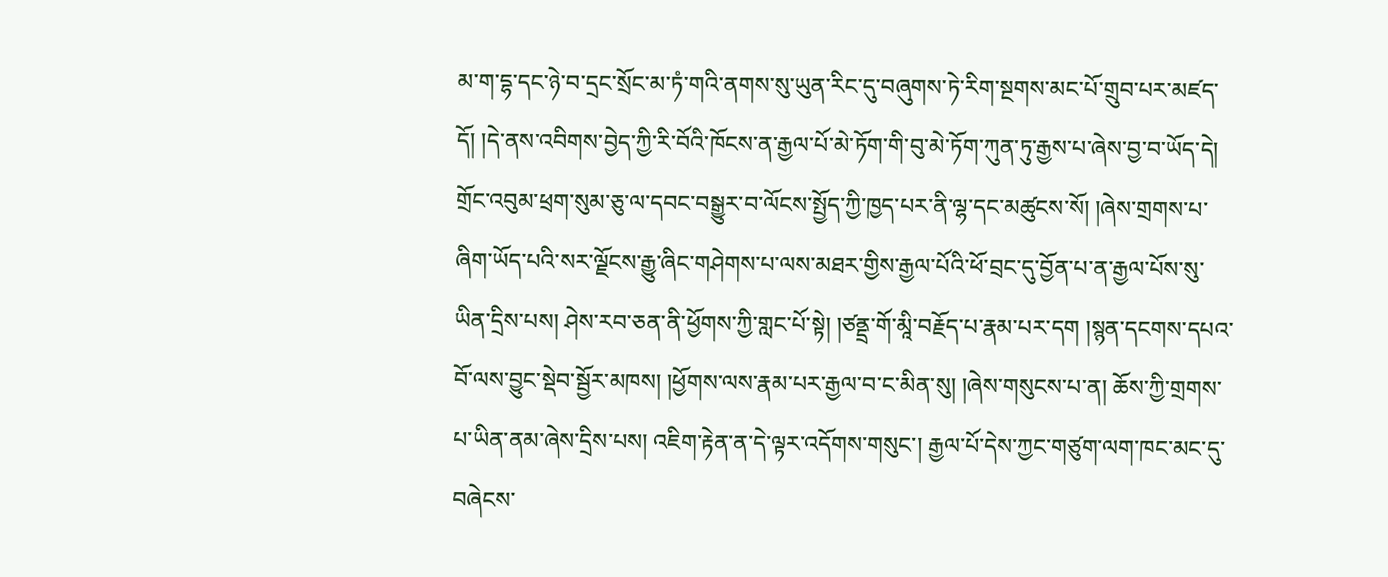མ་ག་དྷ་དང་ཉེ་བ་དྲང་སྲོང་མ་ཏཾ་གའི་ནགས་སུ་ཡུན་རིང་དུ་བཞུགས་ཏེ་རིག་སྔགས་མང་པོ་གྲུབ་པར་མཛད་དོ། །དེ་ནས་འབིགས་བྱེད་ཀྱི་རི་བོའི་ཁོངས་ན་རྒྱལ་པོ་མེ་ཏོག་གི་བུ་མེ་ཏོག་ཀུན་ཏུ་རྒྱས་པ་ཞེས་བྱ་བ་ཡོད་དེ། གྲོང་འབུམ་ཕྲག་སུམ་ཅུ་ལ་དབང་བསྒྱུར་བ་ལོངས་སྤྱོད་ཀྱི་ཁྱད་པར་ནི་ལྷ་དང་མཚུངས་སོ། །ཞེས་གྲགས་པ་ཞིག་ཡོད་པའི་སར་ལྗོངས་རྒྱུ་ཞིང་གཤེགས་པ་ལས་མཐར་གྱིས་རྒྱལ་པོའི་ཕོ་བྲང་དུ་བྱོན་པ་ན་རྒྱལ་པོས་སུ་ཡིན་དྲིས་པས། ཤེས་རབ་ཅན་ནི་ཕྱོགས་ཀྱི་གླང་པོ་སྟེ། །ཙནྡྲ་གོ་མཱི་བརྗོད་པ་རྣམ་པར་དག །སྙན་དངགས་དཔའ་བོ་ལས་བྱུང་སྡེབ་སྦྱོར་མཁས། །ཕྱོགས་ལས་རྣམ་པར་རྒྱལ་བ་ང་མིན་སུ། །ཞེས་གསུངས་པ་ན། ཆོས་ཀྱི་གྲགས་པ་ཡིན་ནམ་ཞེས་དྲིས་པས། འཇིག་རྟེན་ན་དེ་ལྟར་འདོགས་གསུང་། རྒྱལ་པོ་དེས་ཀྱང་གཙུག་ལག་ཁང་མང་དུ་བཞེངས་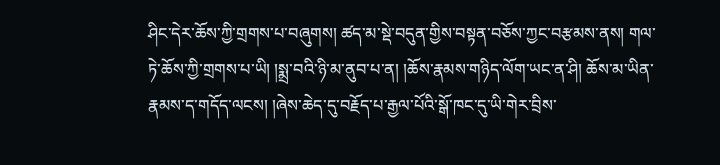ཤིང་དེར་ཆོས་ཀྱི་གྲགས་པ་བཞུགས། ཚད་མ་སྡེ་བདུན་གྱིས་བསྟན་བཅོས་ཀྱང་བརྩམས་ནས། གལ་ཏེ་ཆོས་ཀྱི་གྲགས་པ་ཡི། །སྨྲ་བའི་ཉི་མ་ནུབ་པ་ན། །ཆོས་རྣམས་གཉིད་ལོག་ཡང་ན་ཤི། ཆོས་མ་ཡིན་རྣམས་ད་གདོད་ལངས། །ཞེས་ཆེད་དུ་བརྗོད་པ་རྒྱལ་པོའི་སྒོ་ཁང་དུ་ཡི་གེར་བྲིས་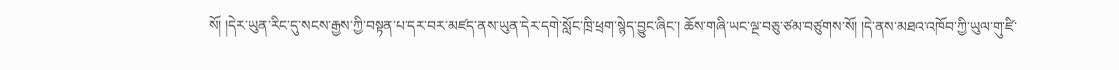སོ། །དེར་ཡུན་རིང་དུ་སངས་རྒྱས་ཀྱི་བསྟན་པ་དར་བར་མཛད་ནས་ཡུན་དེར་དགེ་སློང་ཁྲི་ཕྲག་སྙེད་བྱུང་ཞིང་། ཆོས་གཞི་ཡང་ལྔ་བཅུ་ཙམ་བཙུགས་སོ། །དེ་ནས་མཐའ་འཁོབ་ཀྱི་ཡུལ་གུ་ཛི་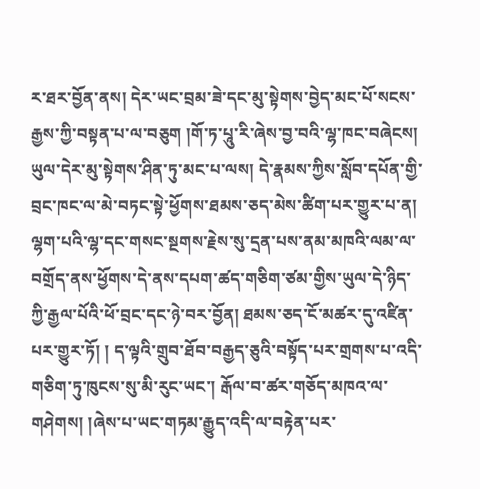ར་ཐར་བྱོན་ནས། དེར་ཡང་བྲམ་ཟེ་དང་མུ་སྟེགས་བྱེད་མང་པོ་སངས་རྒྱས་ཀྱི་བསྟན་པ་ལ་བཅུག །གོ་ཏ་པཱུ་རི་ཞེས་བྱ་བའི་ལྷ་ཁང་བཞེངས། ཡུལ་དེར་མུ་སྟེགས་ཤིན་ཏུ་མང་པ་ལས། དེ་རྣམས་ཀྱིས་སློབ་དཔོན་གྱི་བྲང་ཁང་ལ་མེ་བཏང་སྟེ་ཕྱོགས་ཐམས་ཅད་མེས་ཚིག་པར་གྱུར་པ་ན། ལྷག་པའི་ལྷ་དང་གསང་སྔགས་རྗེས་སུ་དྲན་པས་ནམ་མཁའི་ལམ་ལ་བགྲོད་ནས་ཕྱོགས་དེ་ནས་དཔག་ཚད་གཅིག་ཙམ་གྱིས་ཡུལ་དེ་ཉིད་ཀྱི་རྒྱལ་པོའི་ཕོ་བྲང་དང་ཉེ་བར་བྱོན། ཐམས་ཅད་ངོ་མཚར་དུ་འཛིན་པར་གྱུར་ཏོ། ། ད་ལྟའི་གྲུབ་ཐོབ་བརྒྱད་ཅུའི་བསྟོད་པར་གྲགས་པ་འདི་གཅིག་ཏུ་ཁུངས་སུ་མི་རུང་ཡང་། རྒོལ་བ་ཚར་གཅོད་མཁའ་ལ་གཤེགས། །ཞེས་པ་ཡང་གཏམ་རྒྱུད་འདི་ལ་བརྟེན་པར་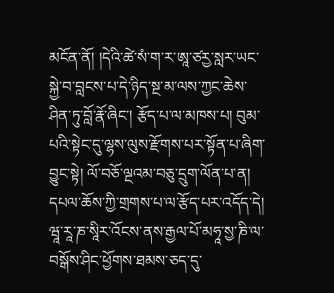མངོན་ནོ། །དེའི་ཚེ་སཾ་ག་ར་ཨཱ་ཙརྱ་སླར་ཡང་སྐྱེ་བ་བླངས་པ་དེ་ཉིད་སྔ་མ་ལས་ཀྱང་ཆེས་ཤིན་ཏུ་བློ་རྣོ་ཞིང་། རྩོད་པ་ལ་མཁས་པ། བུམ་པའི་སྟེང་དུ་ལྷས་ལུས་རྫོགས་པར་སྟོན་པ་ཞིག་བྱུང་སྟེ། ལོ་བཅོ་ལྔའམ་བཅུ་དྲུག་ལོན་པ་ན། དཔལ་ཆོས་ཀྱི་གྲགས་པ་ལ་རྩོད་པར་འདོད་དེ། ཝཱ་རཱ་ཎ་སཱིར་འོངས་ནས་རྒྱལ་པོ་མཧཱ་སྱ་ཎི་ལ་བསྒོས་ཤིང་ཕྱོགས་ཐམས་ཅད་དུ་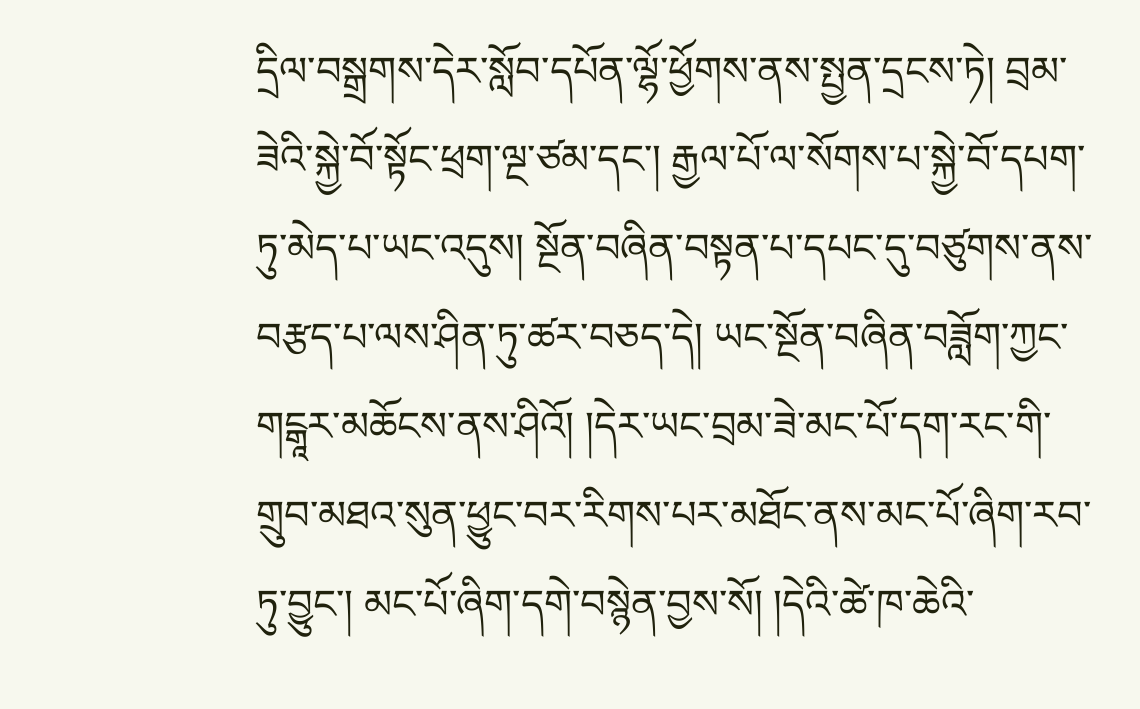དྲིལ་བསྒྲགས་དེར་སློབ་དཔོན་ལྷོ་ཕྱོགས་ནས་སྤྱན་དྲངས་ཏེ། བྲམ་ཟེའི་སྐྱེ་བོ་སྟོང་ཕྲག་ལྔ་ཙམ་དང་། རྒྱལ་པོ་ལ་སོགས་པ་སྐྱེ་བོ་དཔག་ཏུ་མེད་པ་ཡང་འདུས། སྔོན་བཞིན་བསྟན་པ་དཔང་དུ་བཙུགས་ནས་བརྩད་པ་ལས་ཤིན་ཏུ་ཚར་བཅད་དེ། ཡང་སྔོན་བཞིན་བཟློག་ཀྱང་གངྒཱར་མཆོངས་ནས་ཤིའོ། །དེར་ཡང་བྲམ་ཟེ་མང་པོ་དག་རང་གི་གྲུབ་མཐའ་སུན་ཕྱུང་བར་རིགས་པར་མཐོང་ནས་མང་པོ་ཞིག་རབ་ཏུ་བྱུང་། མང་པོ་ཞིག་དགེ་བསྙེན་བྱས་སོ། །དེའི་ཚེ་ཁ་ཆེའི་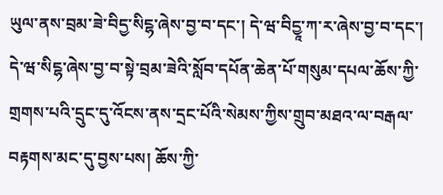ཡུལ་ནས་བྲམ་ཟེ་བིདྱ་སིངྷ་ཞེས་བྱ་བ་དང་། དེ་ཝ་བིདྱཱ་ཀ་ར་ཞེས་བྱ་བ་དང་། དེ་ཝ་སིངྷ་ཞེས་བྱ་བ་སྟེ་བྲམ་ཟེའི་སློབ་དཔོན་ཆེན་པོ་གསུམ་དཔལ་ཆོས་ཀྱི་གྲགས་པའི་དྲུང་དུ་འོངས་ནས་དྲང་པོའི་སེམས་ཀྱིས་གྲུབ་མཐའ་ལ་བརྒལ་བརྟགས་མང་དུ་བྱས་པས། ཆོས་ཀྱི་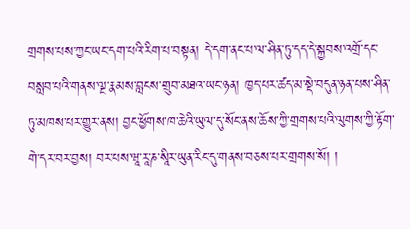གྲགས་པས་ཀྱང་ཡང་དག་པའི་རིག་པ་བསྟན། དེ་དག་ནང་པ་ལ་ཤིན་ཏུ་དད་དེ་སྐྱབས་འགྲོ་དང་བསླབ་པའི་གནས་ལྔ་རྣམས་བླངས་གྲུབ་མཐའ་ཡང་ཉན། ཁྱད་པར་ཚད་མ་སྡེ་བདུན་ཉན་པས་ཤིན་ཏུ་མཁས་པར་གྱུར་ནས། བྱང་ཕྱོགས་ཁ་ཆེའི་ཡུལ་དུ་སོང་ནས་ཆོས་ཀྱི་གྲགས་པའི་ལུགས་ཀྱི་རྟོག་གེ་དར་བར་བྱས། བར་པས་ཝཱ་རཱ་ཎ་སཱིར་ཡུན་རིང་དུ་གནས་བཅས་པར་གྲགས་སོ། །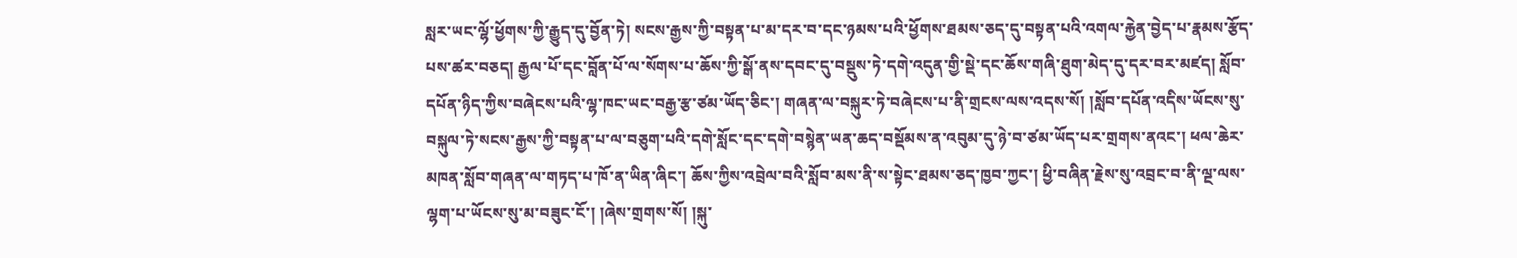སླར་ཡང་ལྷོ་ཕྱོགས་ཀྱི་རྒྱུད་དུ་བྱོན་ཏེ། སངས་རྒྱས་ཀྱི་བསྟན་པ་མ་དར་བ་དང་ཉམས་པའི་ཕྱོགས་ཐམས་ཅད་དུ་བསྟན་པའི་འགལ་རྐྱེན་བྱེད་པ་རྣམས་རྩོད་པས་ཚར་བཅད། རྒྱལ་པོ་དང་བློན་པོ་ལ་སོགས་པ་ཆོས་ཀྱི་སྒོ་ནས་དབང་དུ་བསྡུས་ཏེ་དགེ་འདུན་གྱི་སྡེ་དང་ཆོས་གཞི་ཐུག་མེད་དུ་དར་བར་མཛད། སློབ་དཔོན་ཉིད་ཀྱིས་བཞེངས་པའི་ལྷ་ཁང་ཡང་བརྒྱ་རྩ་ཙམ་ཡོད་ཅིང་། གཞན་ལ་བསྐུར་ཏེ་བཞེངས་པ་ནི་གྲངས་ལས་འདས་སོ། །སློབ་དཔོན་འདིས་ཡོངས་སུ་བསྐུལ་ཏེ་སངས་རྒྱས་ཀྱི་བསྟན་པ་ལ་བཅུག་པའི་དགེ་སློང་དང་དགེ་བསྙེན་ཡན་ཆད་བསྡོམས་ན་འབུམ་དུ་ཉེ་བ་ཙམ་ཡོད་པར་གྲགས་ནའང་། ཕལ་ཆེར་མཁན་སློབ་གཞན་ལ་གཏད་པ་ཁོ་ན་ཡིན་ཞིང་། ཆོས་ཀྱིས་འབྲེལ་བའི་སློབ་མས་ནི་ས་སྟེང་ཐམས་ཅད་ཁྱབ་ཀྱང་། ཕྱི་བཞིན་རྗེས་སུ་འབྲང་བ་ནི་ལྔ་ལས་ལྷག་པ་ཡོངས་སུ་མ་བཟུང་ངོ་། །ཞེས་གྲགས་སོ། །སྐུ་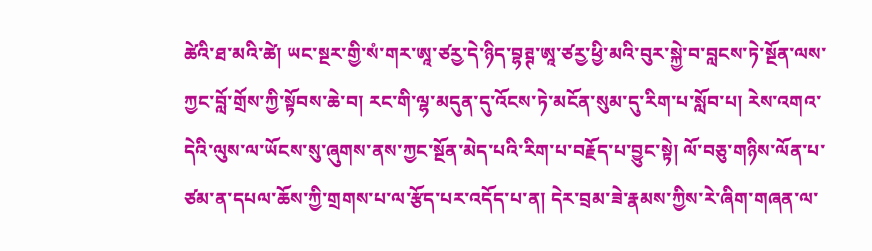ཚེའི་ཐ་མའི་ཚེ། ཡང་སྔར་གྱི་སཾ་གར་ཨཱ་ཙརྱ་དེ་ཉིད་བྷཊྚ་ཨཱ་ཙརྱ་ཕྱི་མའི་བུར་སྐྱེ་བ་བླངས་ཏེ་སྔོན་ལས་ཀྱང་བློ་གྲོས་ཀྱི་སྟོབས་ཆེ་བ། རང་གི་ལྷ་མདུན་དུ་འོངས་ཏེ་མངོན་སུམ་དུ་རིག་པ་སློབ་པ། རེས་འགའ་དེའི་ལུས་ལ་ཡོངས་སུ་ཞུགས་ནས་ཀྱང་སྔོན་མེད་པའི་རིག་པ་བརྗོད་པ་བྱུང་སྟེ། ལོ་བཅུ་གཉིས་ལོན་པ་ཙམ་ན་དཔལ་ཆོས་ཀྱི་གྲགས་པ་ལ་རྩོད་པར་འདོད་པ་ན། དེར་བྲམ་ཟེ་རྣམས་ཀྱིས་རེ་ཞིག་གཞན་ལ་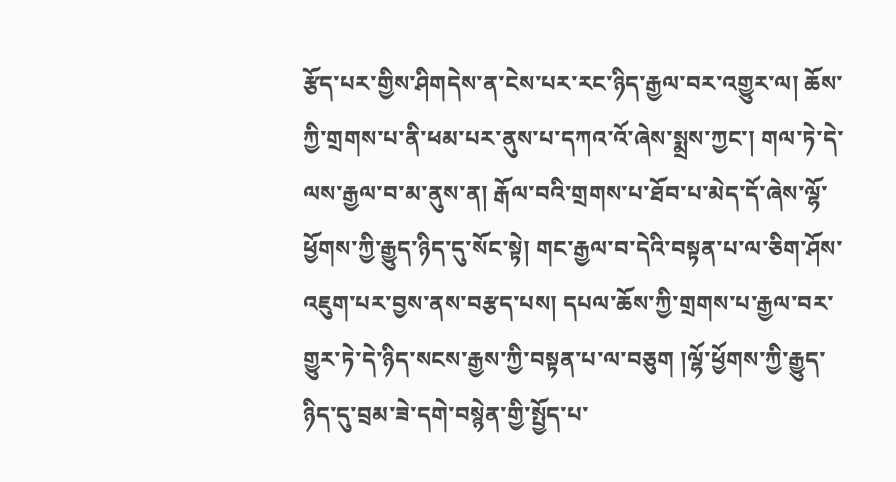རྩོད་པར་གྱིས་ཤིགདེས་ན་ངེས་པར་རང་ཉིད་རྒྱལ་བར་འགྱུར་ལ། ཆོས་ཀྱི་གྲགས་པ་ནི་ཕམ་པར་ནུས་པ་དཀའ་འོ་ཞེས་སྨྲས་ཀྱང་། གལ་ཏེ་དེ་ལས་རྒྱལ་བ་མ་ནུས་ན། རྒོལ་བའི་གྲགས་པ་ཐོབ་པ་མེད་དོ་ཞེས་ལྷོ་ཕྱོགས་ཀྱི་རྒྱུད་ཉིད་དུ་སོང་སྟེ། གང་རྒྱལ་བ་དེའི་བསྟན་པ་ལ་ཅིག་ཤོས་འཇུག་པར་བྱས་ནས་བརྩད་པས། དཔལ་ཆོས་ཀྱི་གྲགས་པ་རྒྱལ་བར་གྱུར་ཏེ་དེ་ཉིད་སངས་རྒྱས་ཀྱི་བསྟན་པ་ལ་བཅུག །ལྷོ་ཕྱོགས་ཀྱི་རྒྱུད་ཉིད་དུ་བྲམ་ཟེ་དགེ་བསྙེན་གྱི་སྤྱོད་པ་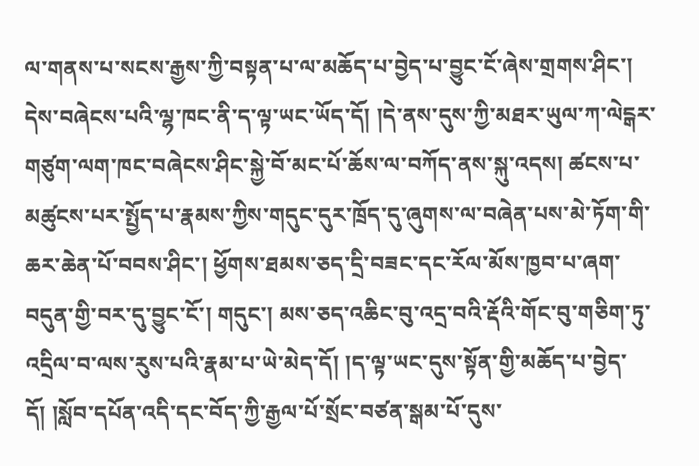ལ་གནས་པ་སངས་རྒྱས་ཀྱི་བསྟན་པ་ལ་མཆོད་པ་བྱེད་པ་བྱུང་ངོ་ཞེས་གྲགས་ཤིང་། དེས་བཞེངས་པའི་ལྷ་ཁང་ནི་ད་ལྟ་ཡང་ཡོད་དོ། །དེ་ནས་དུས་ཀྱི་མཐར་ཡུལ་ཀ་ལེངྒར་གཙུག་ལག་ཁང་བཞེངས་ཤིང་སྐྱེ་བོ་མང་པོ་ཆོས་ལ་བཀོད་ནས་སྐུ་འདས། ཚངས་པ་མཚུངས་པར་སྤྱོད་པ་རྣམས་ཀྱིས་གདུང་དུར་ཁྲོད་དུ་ཞུགས་ལ་བཞེན་པས་མེ་ཏོག་གི་ཆར་ཆེན་པོ་བབས་ཤིང་། ཕྱོགས་ཐམས་ཅད་དྲི་བཟང་དང་རོལ་མོས་ཁྱབ་པ་ཞག་བདུན་གྱི་བར་དུ་བྱུང་ངོ་། གདུང་། མས་ཅད་འཆིང་བུ་འདྲ་བའི་རྡོའི་གོང་བུ་གཅིག་ཏུ་འདྲིལ་བ་ལས་རུས་པའི་རྣམ་པ་ཡེ་མེད་དོ། །ད་ལྟ་ཡང་དུས་སྟོན་གྱི་མཆོད་པ་བྱེད་དོ། །སློབ་དཔོན་འདི་དང་བོད་ཀྱི་རྒྱལ་པོ་སྲོང་བཙན་སྒམ་པོ་དུས་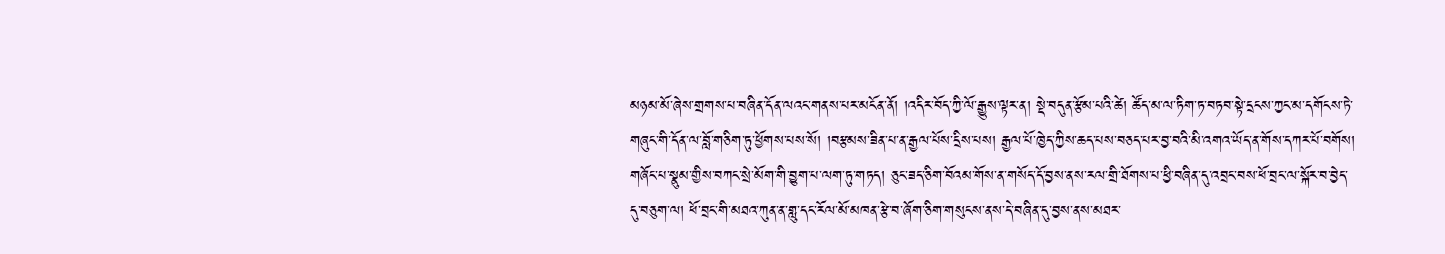མཉམ་མོ་ཞེས་གྲགས་པ་བཞིན་དོན་ལའང་གནས་པར་མངོན་ནོ། །འདིར་བོད་ཀྱི་ལོ་རྒྱུས་ལྟར་ན། སྡེ་བདུན་རྩོམ་པའི་ཚེ། ཚོད་མ་ལ་ཏིག་ཏ་བཏབ་སྟེ་དྲངས་ཀྱང་མ་དགོངས་ཏེ་གཞུང་གི་དོན་ལ་བློ་གཅིག་ཏུ་ཕྱོགས་པས་སོ། །བརྩམས་ཟིན་པ་ན་རྒྱལ་པོས་དྲིས་པས། རྒྱལ་པོ་ཁྱེད་ཀྱིས་ཆད་པས་བཅད་པར་བྱ་བའི་མི་འགའ་ཡོད་ན་གོས་དཀར་པོ་བགོས། གཞོང་པ་སྣུམ་གྱིས་བཀང་སྲེ་མོག་གི་བྱུག་པ་ལག་ཏུ་གཏད། ཅུང་ཟད་ཅིག་བོའམ་གོས་ན་གསོད་དོ་བྱས་ནས་རལ་གྲི་ཐོགས་པ་ཕྱི་བཞིན་དུ་འབྲང་བས་ཕོ་བྲང་ལ་སྐོར་བ་བྱེད་དུ་བཅུག་ལ། ཕོ་བྲང་གི་མཐའ་ཀུན་ན་གླུ་དང་རོལ་མོ་མཁན་རྩེ་བ་ཞོག་ཅིག་གསུངས་ནས་དེ་བཞིན་དུ་བྱས་ནས་མཐར་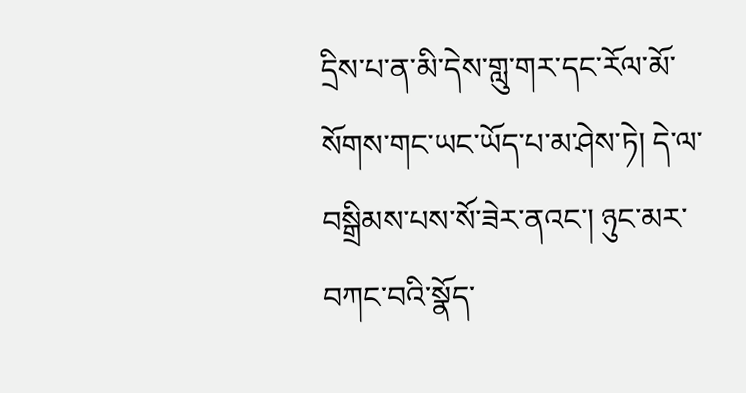དྲིས་པ་ན་མི་དེས་གླུ་གར་དང་རོལ་མོ་སོགས་གང་ཡང་ཡོད་པ་མ་ཤེས་ཏེ། དེ་ལ་བསྒྲིམས་པས་སོ་ཟེར་ནའང་། ཉུང་མར་བཀང་བའི་སྣོད་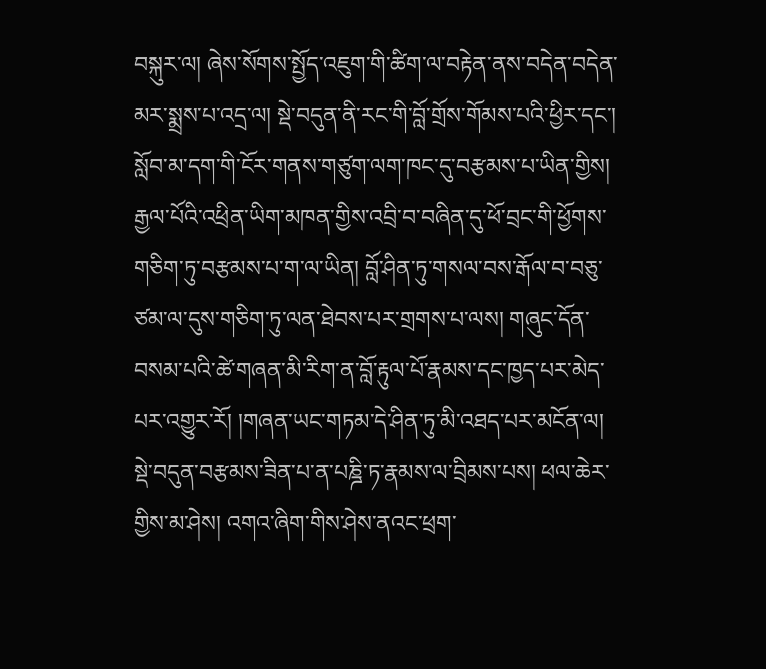བསྐུར་ལ། ཞེས་སོགས་སྤྱོད་འཇུག་གི་ཚིག་ལ་བརྟེན་ནས་བདེན་བདེན་མར་སྨྲས་པ་འདྲ་ལ། སྡེ་བདུན་ནི་རང་གི་བློ་གྲོས་གོམས་པའི་ཕྱིར་དང་། སློབ་མ་དག་གི་ངོར་གནས་གཙུག་ལག་ཁང་དུ་བརྩམས་པ་ཡིན་གྱིས། རྒྱལ་པོའི་འཕྲིན་ཡིག་མཁན་གྱིས་འབྲི་བ་བཞིན་དུ་ཕོ་བྲང་གི་ཕྱོགས་གཅིག་ཏུ་བརྩམས་པ་ག་ལ་ཡིན། བློ་ཤིན་ཏུ་གསལ་བས་རྒོལ་བ་བཅུ་ཙམ་ལ་དུས་གཅིག་ཏུ་ལན་ཐེབས་པར་གྲགས་པ་ལས། གཞུང་དོན་བསམ་པའི་ཚེ་གཞན་མི་རིག་ན་བློ་རྟུལ་པོ་རྣམས་དང་ཁྱད་པར་མེད་པར་འགྱུར་རོ། །གཞན་ཡང་གཏམ་དེ་ཤིན་ཏུ་མི་འཐད་པར་མངོན་ལ། སྡེ་བདུན་བརྩམས་ཟིན་པ་ན་པཎྜི་ཏ་རྣམས་ལ་བྲིམས་པས། ཕལ་ཆེར་གྱིས་མ་ཤེས། འགའ་ཞིག་གིས་ཤེས་ནའང་ཕྲག་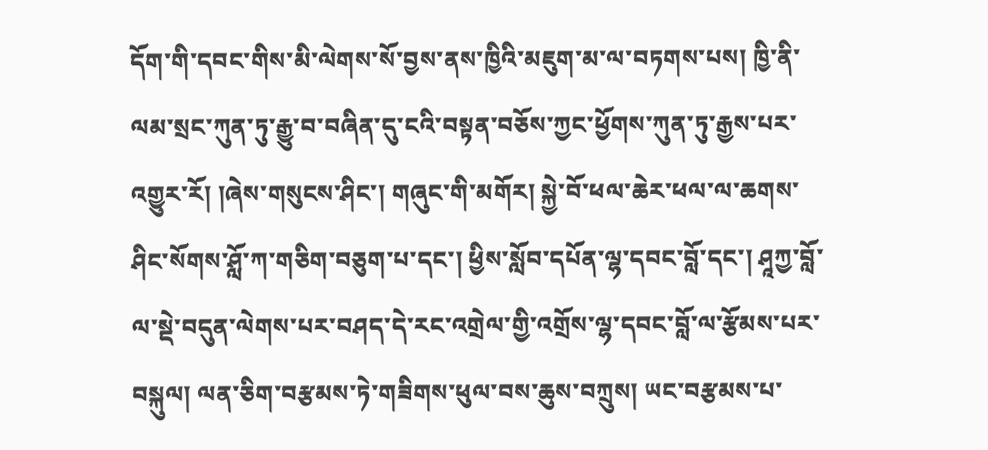དོག་གི་དབང་གིས་མི་ལེགས་སོ་བྱས་ནས་ཁྱིའི་མཇུག་མ་ལ་བཏགས་པས། ཁྱི་ནི་ལམ་སྲང་ཀུན་ཏུ་རྒྱུ་བ་བཞིན་དུ་ངའི་བསྟན་བཅོས་ཀྱང་ཕྱོགས་ཀུན་ཏུ་རྒྱས་པར་འགྱུར་རོ། །ཞེས་གསུངས་ཤིང་། གཞུང་གི་མགོར། སྐྱེ་བོ་ཕལ་ཆེར་ཕལ་ལ་ཆགས་ཤིང་སོགས་ཤློ་ཀ་གཅིག་བཅུག་པ་དང་། ཕྱིས་སློབ་དཔོན་ལྷ་དབང་བློ་དང་། ཤཱཀྱ་བློ་ལ་སྡེ་བདུན་ལེགས་པར་བཤད་དེ་རང་འགྲེལ་གྱི་འགྲོས་ལྷ་དབང་བློ་ལ་རྩོམས་པར་བསྐུལ། ལན་ཅིག་བརྩམས་ཏེ་གཟིགས་ཕུལ་བས་ཆུས་བཀྲུས། ཡང་བརྩམས་པ་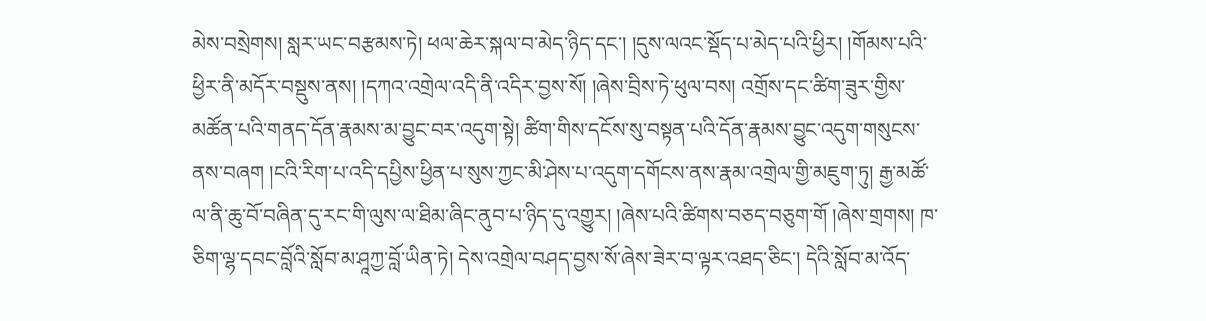མེས་བསྲེགས། སླར་ཡང་བརྩམས་ཏེ། ཕལ་ཆེར་སྐལ་བ་མེད་ཉིད་དང་། །དུས་ལའང་སྡོད་པ་མེད་པའི་ཕྱིར། །གོམས་པའི་ཕྱིར་ནི་མདོར་བསྡུས་ནས། །དཀའ་འགྲེལ་འདི་ནི་འདིར་བྱས་སོ། །ཞེས་བྲིས་ཏེ་ཕུལ་བས། འགྲོས་དང་ཚིག་ཟུར་གྱིས་མཚོན་པའི་གནད་དོན་རྣམས་མ་བྱུང་བར་འདུག་སྟེ། ཚིག་གིས་དངོས་སུ་བསྟན་པའི་དོན་རྣམས་བྱུང་འདུག་གསུངས་ནས་བཞག །ངའི་རིག་པ་འདི་དཔྱིས་ཕྱིན་པ་སུས་ཀྱང་མི་ཤེས་པ་འདུག་དགོངས་ནས་རྣམ་འགྲེལ་གྱི་མཇུག་ཏུ། རྒྱ་མཚོ་ལ་ནི་ཆུ་བོ་བཞིན་དུ་རང་གི་ལུས་ལ་ཐིམ་ཞིང་ནུབ་པ་ཉིད་དུ་འགྱུར། །ཞེས་པའི་ཚིགས་བཅད་བཅུག་གོ །ཞེས་གྲགས། ཁ་ཅིག་ལྷ་དབང་བློའི་སློབ་མ་ཤཱཀྱ་བློ་ཡིན་ཏེ། དེས་འགྲེལ་བཤད་བྱས་སོ་ཞེས་ཟེར་བ་ལྟར་འཐད་ཅིང་། དེའི་སློབ་མ་འོད་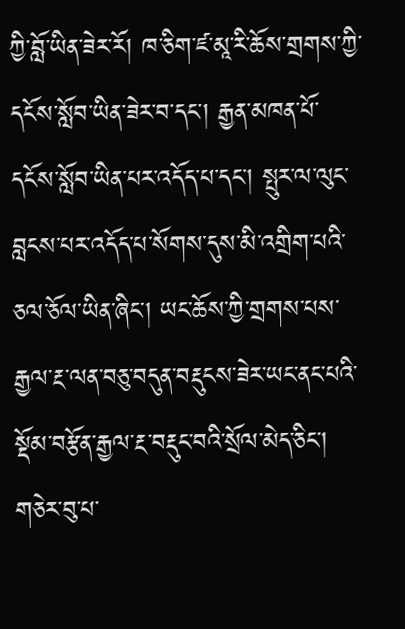ཀྱི་བློ་ཡིན་ཟེར་རོ། ཁ་ཅིག་ཛ་མཱ་རི་ཆོས་གྲགས་ཀྱི་དངོས་སློབ་ཡིན་ཟེར་བ་དང་། རྒྱན་མཁན་པོ་དངོས་སློབ་ཡིན་པར་འདོད་པ་དང་། སྤུར་ལ་ལུང་བླངས་པར་འདོད་པ་སོགས་དུས་མི་འགྲིག་པའི་ཅལ་ཅོལ་ཡིན་ཞིང་། ཡང་ཆོས་ཀྱི་གྲགས་པས་རྒྱལ་རྔ་ལན་བཅུ་བདུན་བརྡུངས་ཟེར་ཡང་ནང་པའི་སྡོམ་བརྩོན་རྒྱལ་རྔ་བརྡུང་བའི་སྲོལ་མེད་ཅིང་། གཅེར་བུ་པ་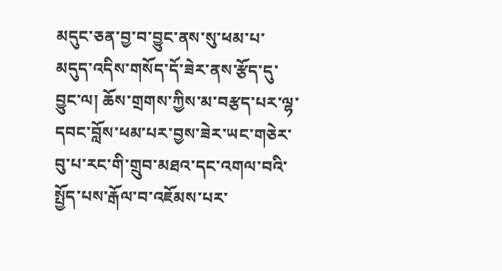མདུང་ཅན་བྱ་བ་བྱུང་ནས་སུ་ཕམ་པ་མདུད་འདིས་གསོད་དོ་ཟེར་ནས་རྩོད་དུ་བྱུང་ལ། ཆོས་གྲགས་ཀྱིས་མ་བརྩད་པར་ལྷ་དབང་བློས་ཕམ་པར་བྱས་ཟེར་ཡང་གཅེར་བུ་པ་རང་གི་གྲུབ་མཐའ་དང་འགལ་བའི་སྤྱོད་པས་རྒོལ་བ་འཇོམས་པར་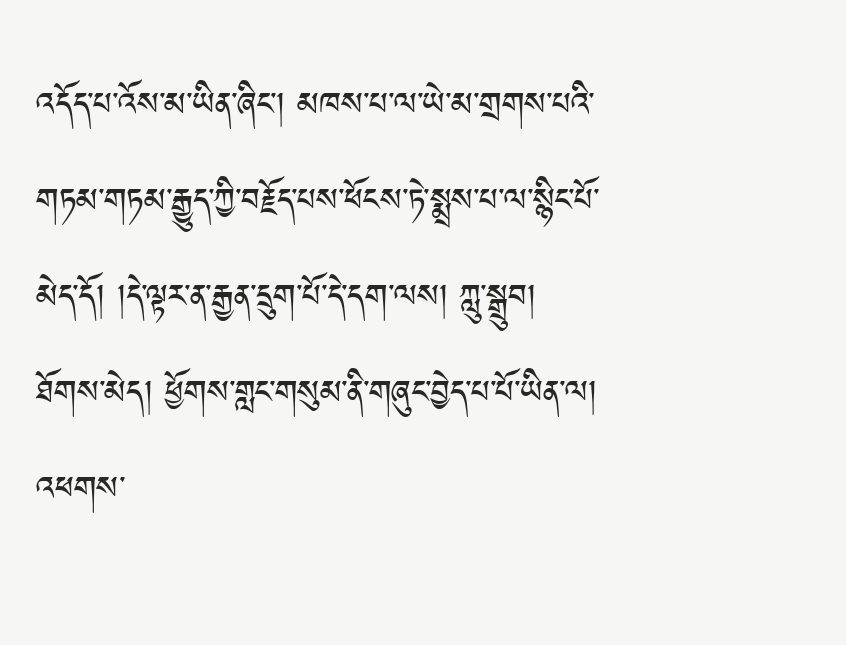འདོད་པ་འོས་མ་ཡིན་ཞིང་། མཁས་པ་ལ་ཡེ་མ་གྲགས་པའི་གཏམ་གཏམ་རྒྱུད་ཀྱི་བརྗོད་པས་ཕོངས་ཏེ་སྨྲས་པ་ལ་སྙིང་པོ་མེད་དོ། །དེ་ལྟར་ན་རྒྱན་དྲུག་པོ་དེ་དག་ལས། ཀླུ་སྒྲུབ། ཐོགས་མེད། ཕྱོགས་གླང་གསུམ་ནི་གཞུང་བྱེད་པ་པོ་ཡིན་ལ། འཕགས་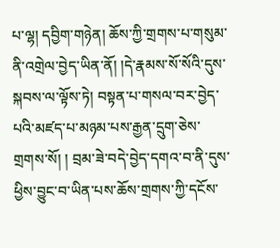པ་ལྷ། དབྱིག་གཉེན། ཆོས་ཀྱི་གྲགས་པ་གསུམ་ནི་འགྲེལ་བྱེད་ཡིན་ནོ། །དེ་རྣམས་སོ་སོའི་དུས་སྐབས་ལ་ལྟོས་ཏེ། བསྟན་པ་གསལ་བར་བྱེད་པའི་མཛད་པ་མཉམ་པས་རྒྱན་དྲུག་ཅེས་གྲགས་སོ། ། བྲམ་ཟེ་བདེ་བྱེད་དགའ་བ་ནི་དུས་ཕྱིས་བྱུང་བ་ཡིན་པས་ཆོས་གྲགས་ཀྱི་དངོས་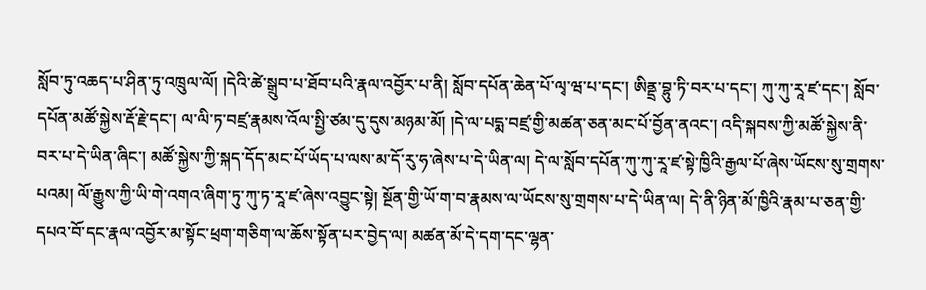སློབ་ཏུ་འཆད་པ་ཤིན་ཏུ་འཁྲུལ་ལོ། །དེའི་ཚེ་སྒྲུབ་པ་ཐོབ་པའི་རྣལ་འབྱོར་པ་ནི། སློབ་དཔོན་ཆེན་པོ་ལྭ་ཝ་པ་དང་། ཨིནྡྲ་བྷུ་ཏི་བར་པ་དང་། ཀུ་ཀུ་རཱ་ཛ་དང་། སློབ་དཔོན་མཚོ་སྐྱེས་རྡོ་རྗེ་དང་། ལ་ལི་ཏ་བཛྲ་རྣམས་འོལ་སྤྱི་ཙམ་དུ་དུས་མཉམ་མོ། །དེ་ལ་པདྨ་བཛྲ་གྱི་མཚན་ཅན་མང་པོ་བྱོན་ནའང་། འདི་སྐབས་ཀྱི་མཚོ་སྐྱེས་ནི་བར་པ་དེ་ཡིན་ཞིང་། མཚོ་སྐྱེས་ཀྱི་སྐད་དོད་མང་པོ་ཡོད་པ་ལས་མ་དོ་རུ་ཧ་ཞེས་པ་དེ་ཡིན་ལ། དེ་ལ་སློབ་དཔོན་ཀུ་ཀུ་རཱ་ཛ་སྟེ་ཁྱིའི་རྒྱལ་པོ་ཞེས་ཡོངས་སུ་གྲགས་པའམ། ལོ་རྒྱུས་ཀྱི་ཡི་གེ་འགའ་ཞིག་ཏུ་ཀུ་ཏ་རཱ་ཛ་ཞེས་འབྱུང་སྟེ། སྔོན་གྱི་ཡོ་ག་བ་རྣམས་ལ་ཡོངས་སུ་གྲགས་པ་དེ་ཡིན་ལ། དེ་ནི་ཉིན་མོ་ཁྱིའི་རྣམ་པ་ཅན་གྱི་དཔའ་བོ་དང་རྣལ་འབྱོར་མ་སྟོང་ཕྲག་གཅིག་ལ་ཆོས་སྟོན་པར་བྱེད་ལ། མཚན་མོ་དེ་དག་དང་ལྷན་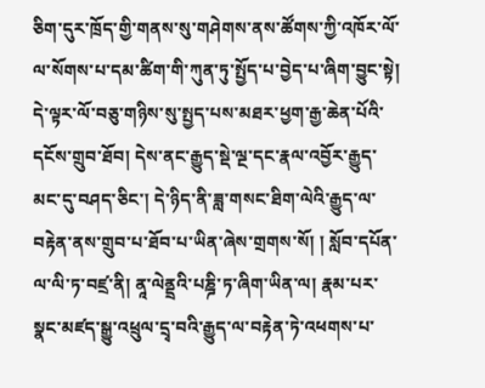ཅིག་དུར་ཁྲོད་གྱི་གནས་སུ་གཤེགས་ནས་ཚོགས་ཀྱི་འཁོར་ལོ་ལ་སོགས་པ་དམ་ཚིག་གི་ཀུན་ཏུ་སྤྱོད་པ་བྱེད་པ་ཞིག་བྱུང་སྟེ། དེ་ལྟར་ལོ་བཅུ་གཉིས་སུ་སྤྱད་པས་མཐར་ཕྱག་རྒྱ་ཆེན་པོའི་དངོས་གྲུབ་ཐོབ། དེས་ནང་རྒྱུད་སྡེ་ལྔ་དང་རྣལ་འབྱོར་རྒྱུད་མང་དུ་བཤད་ཅིང་། དེ་ཉིད་ནི་ཟླ་གསང་ཐིག་ལེའི་རྒྱུད་ལ་བརྟེན་ནས་གྲུབ་པ་ཐོབ་པ་ཡིན་ཞེས་གྲགས་སོ། ། སློབ་དཔོན་ལ་ལི་ཏ་བཛྲ་ནི། ནཱ་ལེནྡྲའི་པཎྜི་ཏ་ཞིག་ཡིན་ལ། རྣམ་པར་སྣང་མཛད་སྒྱུ་འཕྲུལ་དྲྭ་བའི་རྒྱུད་ལ་བརྟེན་ཏེ་འཕགས་པ་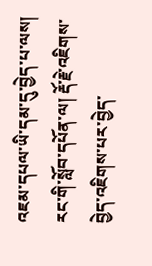འཇམ་དཔལ་ཡི་དམ་དུ་བྱེད་པ་ལས། རང་གི་སློབ་དཔོན་ལ། རྡོ་རྗེ་འཇིགས་བྱེད་འཇིགས་པར་བྱེད་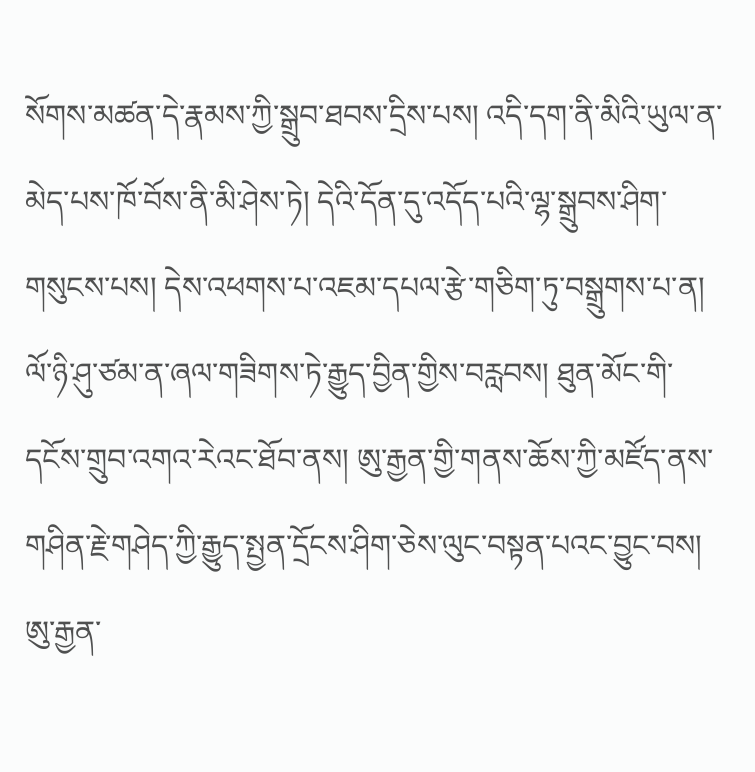སོགས་མཚན་དེ་རྣམས་ཀྱི་སྒྲུབ་ཐབས་དྲིས་པས། འདི་དག་ནི་མིའི་ཡུལ་ན་མེད་པས་ཁོ་བོས་ནི་མི་ཤེས་ཏེ། དེའི་དོན་དུ་འདོད་པའི་ལྷ་སྒྲུབས་ཤིག་གསུངས་པས། དེས་འཕགས་པ་འཇམ་དཔལ་རྩེ་གཅིག་ཏུ་བསྒྲུགས་པ་ན། ལོ་ཉི་ཤུ་ཙམ་ན་ཞལ་གཟིགས་ཏེ་རྒྱུད་བྱིན་གྱིས་བརླབས། ཐུན་མོང་གི་དངོས་གྲུབ་འགའ་རེའང་ཐོབ་ནས། ཨུ་རྒྱན་གྱི་གནས་ཆོས་ཀྱི་མཛོད་ནས་གཤིན་རྗེ་གཤེད་ཀྱི་རྒྱུད་སྤྱན་དྲོངས་ཤིག་ཅེས་ལུང་བསྟན་པའང་བྱུང་བས། ཨུ་རྒྱན་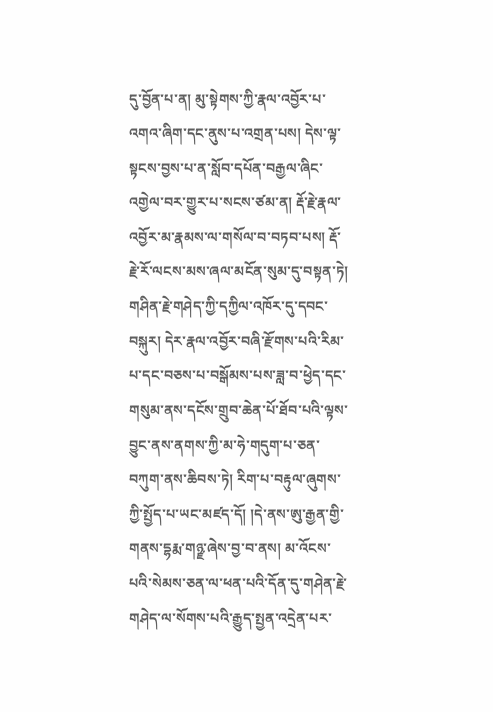དུ་བྱོན་པ་ན། མུ་སྟེགས་ཀྱི་རྣལ་འབྱོར་པ་འགའ་ཞིག་དང་ནུས་པ་འགྲན་པས། དེས་ལྟ་སྟངས་བྱས་པ་ན་སློབ་དཔོན་བརྒྱལ་ཞིང་འགྱེལ་བར་གྱུར་པ་སངས་ཙམ་ན། རྡོ་རྗེ་རྣལ་འབྱོར་མ་རྣམས་ལ་གསོལ་བ་བཏབ་པས། རྡོ་རྗེ་རོ་ལངས་མས་ཞལ་མངོན་སུམ་དུ་བསྟན་ཏེ། གཤིན་རྗེ་གཤེད་ཀྱི་དཀྱིལ་འཁོར་དུ་དབང་བསྐུར། དེར་རྣལ་འབྱོར་བཞི་རྫོགས་པའི་རིམ་པ་དང་བཅས་པ་བསྒོམས་པས་ཟླ་བ་ཕྱེད་དང་གསུམ་ནས་དངོས་གྲུབ་ཆེན་པོ་ཐོབ་པའི་ལྟས་བྱུང་ནས་ནགས་ཀྱི་མ་ཧེ་གདུག་པ་ཅན་བཀུག་ནས་ཆིབས་ཏེ། རིག་པ་བརྟུལ་ཞུགས་ཀྱི་སྤྱོད་པ་ཡང་མཛད་དོ། །དེ་ནས་ཨུ་རྒྱན་གྱི་གནས་དྷརྨ་གཉྫ་ཞེས་བྱ་བ་ནས། མ་འོངས་པའི་སེམས་ཅན་ལ་ཕན་པའི་དོན་དུ་གཤེན་རྗེ་གཤེད་ལ་སོགས་པའི་རྒྱུད་སྤྱན་འདྲེན་པར་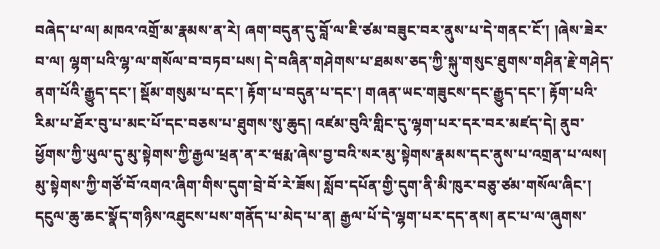བཞེད་པ་ལ། མཁའ་འགྲོ་མ་རྣམས་ན་རེ། ཞག་བདུན་དུ་བློ་ལ་ཇི་ཙམ་བཟུང་བར་ནུས་པ་དེ་གནང་ངོ་། །ཞེས་ཟེར་བ་ལ། ལྷག་པའི་ལྷ་ལ་གསོལ་བ་བཏབ་པས། དེ་བཞིན་གཤེགས་པ་ཐམས་ཅད་ཀྱི་སྐུ་གསུང་ཐུགས་གཤིན་རྗེ་གཤེད་ནག་པོའི་རྒྱུད་དང་། སྡོམ་གསུམ་པ་དང་། རྟོག་པ་བདུན་པ་དང་། གཞན་ཡང་གཟུངས་དང་རྒྱུད་དང་། རྟོག་པའི་རིམ་པ་ཐོར་བུ་པ་མང་པོ་དང་བཅས་པ་ཐུགས་སུ་ཆུད། འཛམ་བུའི་གླིང་དུ་ལྷག་པར་དར་བར་མཛད་དེ། ནུབ་ཕྱོགས་ཀྱི་ཡུལ་དུ་མུ་སྟེགས་ཀྱི་རྒྱལ་ཕྲན་ན་ར་ཝརྨ་ཞེས་བྱ་བའི་སར་མུ་སྟེགས་རྣམས་དང་ནུས་པ་འགྲན་པ་ལས། མུ་སྟེགས་ཀྱི་གཙོ་བོ་འགའ་ཞིག་གིས་དུག་བྲེ་བོ་རེ་ཟོས། སློབ་དཔོན་གྱི་དུག་ནི་མི་ཁུར་བཅུ་ཙམ་གསོལ་ཞིང་། དངུལ་ཆུ་ཆང་སྣོད་གཉིས་འཐུངས་པས་གནོད་པ་མེད་པ་ན། རྒྱལ་པོ་དེ་ལྷག་པར་དད་ནས། ནང་པ་ལ་ཞུགས་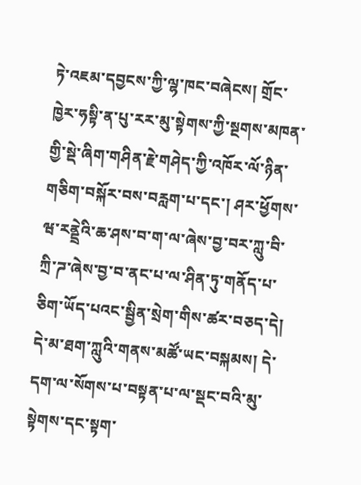ཏེ་འཇམ་དབྱངས་ཀྱི་ལྷ་ཁང་བཞེངས། གྲོང་ཁྱེར་ཧསྟི་ན་པུ་རར་མུ་སྟེགས་ཀྱི་སྔགས་མཁན་གྱི་སྡེ་ཞིག་གཤིན་རྗེ་གཤེད་ཀྱི་འཁོར་ལོ་ཉིན་གཅིག་བསྐོར་བས་བརླག་པ་དང་། ཤར་ཕྱོགས་ཝ་རནྡྲེའི་ཆ་ཤས་བ་ག་ལ་ཞེས་བྱ་བར་ཀླུ་བི་ཀྲི་ཌ་ཞེས་བྱ་བ་ནང་པ་ལ་ཤིན་ཏུ་གནོད་པ་ཅིག་ཡོད་པའང་སྦྱིན་སྲེག་གིས་ཚར་བཅད་དེ། དེ་མ་ཐག་ཀླུའི་གནས་མཚོ་ཡང་བསྐམས། དེ་དག་ལ་སོགས་པ་བསྟན་པ་ལ་སྡང་བའི་མུ་སྟེགས་དང་སྟག་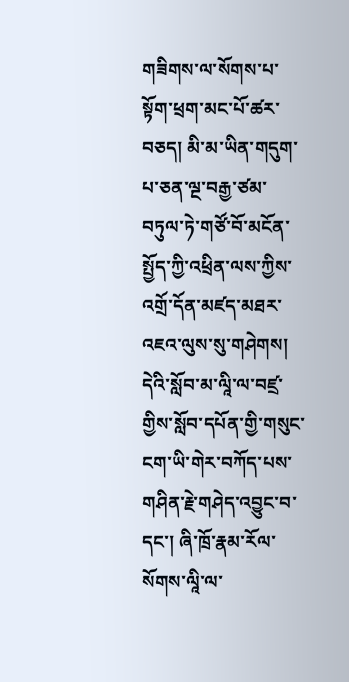གཟིགས་ལ་སོགས་པ་སྟོག་ཕྲག་མང་པོ་ཚར་བཅད། མི་མ་ཡིན་གདུག་པ་ཅན་ལྔ་བརྒྱ་ཙམ་བཏུལ་ཏེ་གཙོ་བོ་མངོན་སྤྱོད་ཀྱི་འཕྲིན་ལས་ཀྱིས་འགྲོ་དོན་མཛད་མཐར་འཇའ་ལུས་སུ་གཤེགས། དེའི་སློབ་མ་ལཱི་ལ་བཛྲ་གྱིས་སློབ་དཔོན་གྱི་གསུང་ངག་ཡི་གེར་བཀོད་པས་གཤིན་རྗེ་གཤེད་འབྱུང་བ་དང་། ཞི་ཁྲོ་རྣམ་རོལ་སོགས་ལཱི་ལ་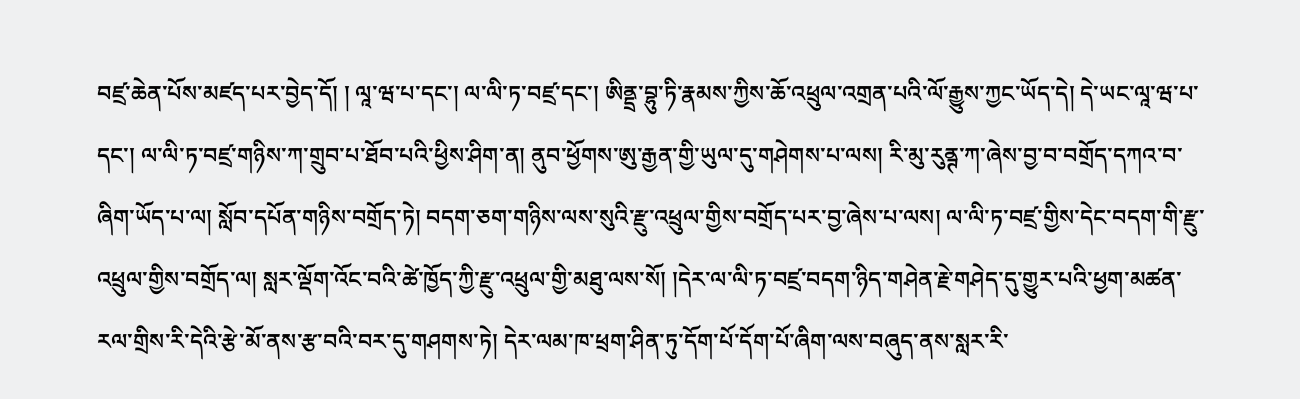བཛྲ་ཆེན་པོས་མཛད་པར་བྱེད་དོ། ། ལཱ་ཝ་པ་དང་། ལ་ལི་ཏ་བཛྲ་དང་། ཨིནྡྲ་བྷུ་ཏི་རྣམས་ཀྱིས་ཆོ་འཕྲུལ་འགྲན་པའི་ལོ་རྒྱུས་ཀྱང་ཡོད་དེ། དེ་ཡང་ལཱ་ཝ་པ་དང་། ལ་ལི་ཏ་བཛྲ་གཉིས་ཀ་གྲུབ་པ་ཐོབ་པའི་ཕྱིས་ཤིག་ན། ནུབ་ཕྱོགས་ཨུ་རྒྱན་གྱི་ཡུལ་དུ་གཤེགས་པ་ལས། རི་མུ་རུནྚ་ཀ་ཞེས་བྱ་བ་བགྲོད་དཀའ་བ་ཞིག་ཡོད་པ་ལ། སློབ་དཔོན་གཉིས་བགྲོད་ཏེ། བདག་ཅག་གཉིས་ལས་སུའི་རྫུ་འཕྲུལ་གྱིས་བགྲོད་པར་བྱ་ཞེས་པ་ལས། ལ་ལི་ཏ་བཛྲ་གྱིས་དེང་བདག་གི་རྫུ་འཕྲུལ་གྱིས་བགྲོད་ལ། སླར་ལྡོག་འོང་བའི་ཚེ་ཁྱོད་ཀྱི་རྫུ་འཕྲུལ་གྱི་མཐུ་ལས་སོ། །དེར་ལ་ལི་ཏ་བཛྲ་བདག་ཉིད་གཤེན་རྗེ་གཤེད་དུ་གྱུར་པའི་ཕྱག་མཚན་རལ་གྲིས་རི་དེའི་རྩེ་མོ་ནས་རྩ་བའི་བར་དུ་གཤགས་ཏེ། དེར་ལམ་ཁ་ཕྲག་ཤིན་ཏུ་དོག་པོ་དོག་པོ་ཞིག་ལས་བཞུད་ནས་སླར་རི་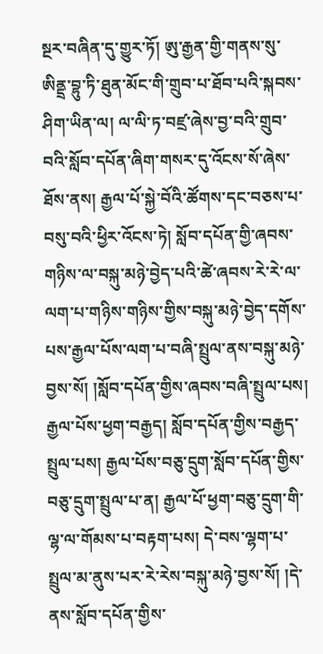སྔར་བཞིན་དུ་གྱུར་ཏོ། ཨུ་རྒྱན་གྱི་གནས་སུ་ཨིནྡྲ་བྷུ་ཏི་ཐུན་མོང་གི་གྲུབ་པ་ཐོབ་པའི་སྐབས་ཤིག་ཡིན་ལ། ལ་ལི་ཏ་བཛྲ་ཞེས་བྱ་བའི་གྲུབ་བའི་སློབ་དཔོན་ཞིག་གསར་དུ་འོངས་སོ་ཞེས་ཐོས་ནས། རྒྱལ་པོ་སྐྱེ་བོའི་ཚོགས་དང་བཅས་པ་བསུ་བའི་ཕྱིར་འོངས་ཏེ། སློབ་དཔོན་གྱི་ཞབས་གཉིས་ལ་བསྐུ་མཉེ་བྱེད་པའི་ཚེ་ཞབས་རེ་རེ་ལ་ལག་པ་གཉིས་གཉིས་གྱིས་བསྐུ་མཉེ་བྱེད་དགོས་པས་རྒྱལ་པོས་ལག་པ་བཞི་སྤྲུལ་ནས་བསྐུ་མཉེ་བྱས་སོ། །སློབ་དཔོན་གྱིས་ཞབས་བཞི་སྤྲུལ་པས། རྒྱལ་པོས་ཕྱག་བརྒྱད། སློབ་དཔོན་གྱིས་བརྒྱད་སྤྲུལ་པས། རྒྱལ་པོས་བཅུ་དྲུག་སློབ་དཔོན་གྱིས་བཅུ་དྲུག་སྤྲུལ་པ་ན། རྒྱལ་པོ་ཕྱག་བཅུ་དྲུག་གི་ལྷ་ལ་གོམས་པ་བརྟག་པས། དེ་བས་ལྷག་པ་སྤྲུལ་མ་ནུས་པར་རེ་རེས་བསྐུ་མཉེ་བྱས་སོ། །དེ་ནས་སློབ་དཔོན་གྱིས་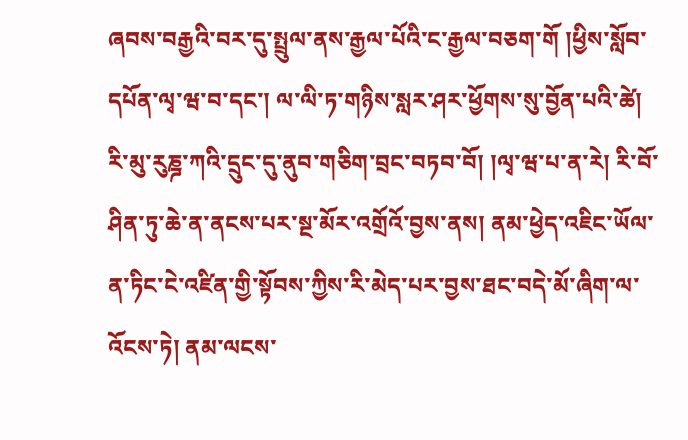ཞབས་བརྒྱའི་བར་དུ་སྤྲུལ་ནས་རྒྱལ་པོའི་ང་རྒྱལ་བཅག་གོ །ཕྱིས་སློབ་དཔོན་ལྭ་ཝ་བ་དང་། ལ་ལི་ཏ་གཉིས་སླར་ཤར་ཕྱོགས་སུ་བྱོན་པའི་ཚེ། རི་མུ་རུཎྜ་ཀའི་དྲུང་དུ་ནུབ་གཅིག་བྲང་བཏབ་བོ། །ལྭ་ཝ་པ་ན་རེ། རི་བོ་ཤིན་ཏུ་ཆེ་ན་ནངས་པར་སྔ་མོར་འགྲོའོ་བྱས་ནས། ནམ་ཕྱེད་འཇིང་ཡོལ་ན་ཏིང་ངེ་འཛིན་གྱི་སྟོབས་ཀྱིས་རི་མེད་པར་བྱས་ཐང་བདེ་མོ་ཞིག་ལ་འོངས་ཏེ། ནམ་ལངས་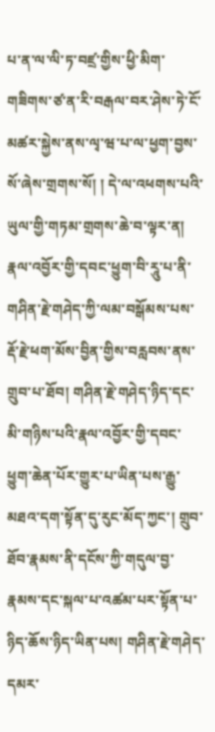པ་ན་ལ་ལི་ཏ་བཛྲ་གྱིས་ཕྱི་མིག་གཟིགས་ཙ་ན་རི་བརྒལ་བར་ཤེས་ཏེ་ངོ་མཚར་སྐྱེས་ནས་ལྭ་ཝ་པ་ལ་ཕྱག་བྱས་སོ་ཞེས་གྲགས་སོ། ། དེ་ལ་འཕགས་པའི་ཡུལ་གྱི་གཏམ་གྲགས་ཆེ་བ་ལྟར་ན། རྣལ་འབྱོར་གྱི་དབང་ཕྱུག་བི་རཱུ་པ་ནི་གཤིན་རྗེ་གཤེད་ཀྱི་ལམ་བསྒོམས་པས་རྡོ་རྗེ་ཕག་མོས་བྱིན་གྱིས་བརླབས་ནས་གྲུབ་པ་ཐོབ། གཤིན་རྗེ་གཤེད་ཉིད་དང་མི་གཉིས་པའི་རྣལ་འབྱོར་གྱི་དབང་ཕྱུག་ཆེན་པོར་གྱུར་པ་ཡིན་པས་རྒྱུ་མཐའ་དག་སྟོན་དུ་རུང་མོད་ཀྱང་། གྲུབ་ཐོབ་རྣམས་ནི་དངོས་ཀྱི་གདུལ་བྱ་རྣམས་དང་སྐལ་པ་འཚམ་པར་སྟོན་པ་ཉིད་ཆོས་ཉིད་ཡིན་པས། གཤིན་རྗེ་གཤེད་དམར་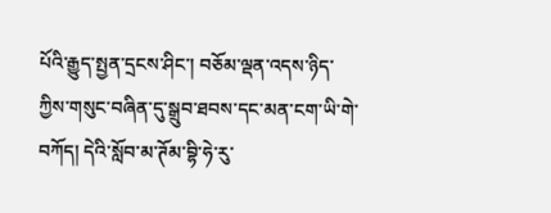པོའི་རྒྱུད་སྤྱན་དྲངས་ཤིང་། བཅོམ་ལྡན་འདས་ཉིད་ཀྱིས་གསུང་བཞིན་དུ་སྒྲུབ་ཐབས་དང་མན་ངག་ཡི་གེ་བཀོད། དེའི་སློབ་མ་ཊོམ་བྷི་ཧེ་རུ་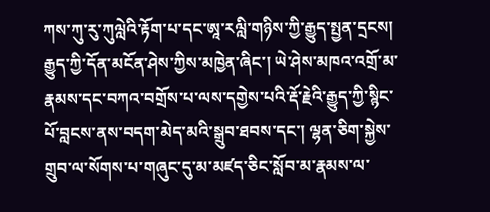ཀས་ཀུ་རུ་ཀུལླེའི་རྟོག་པ་དང་ཨཱ་རལླི་གཉིས་ཀྱི་རྒྱུད་སྤྱན་དྲངས། རྒྱུད་ཀྱི་དོན་མངོན་ཤེས་ཀྱིས་མཁྱེན་ཞིང་། ཡེ་ཤེས་མཁའ་འགྲོ་མ་རྣམས་དང་བཀའ་བགྲོས་པ་ལས་དགྱེས་པའི་རྡོ་རྗེའི་རྒྱུད་ཀྱི་སྙིང་པོ་བླངས་ནས་བདག་མེད་མའི་སྒྲུབ་ཐབས་དང་། ལྷན་ཅིག་སྐྱེས་གྲུབ་ལ་སོགས་པ་གཞུང་དུ་མ་མཛད་ཅིང་སློབ་མ་རྣམས་ལ་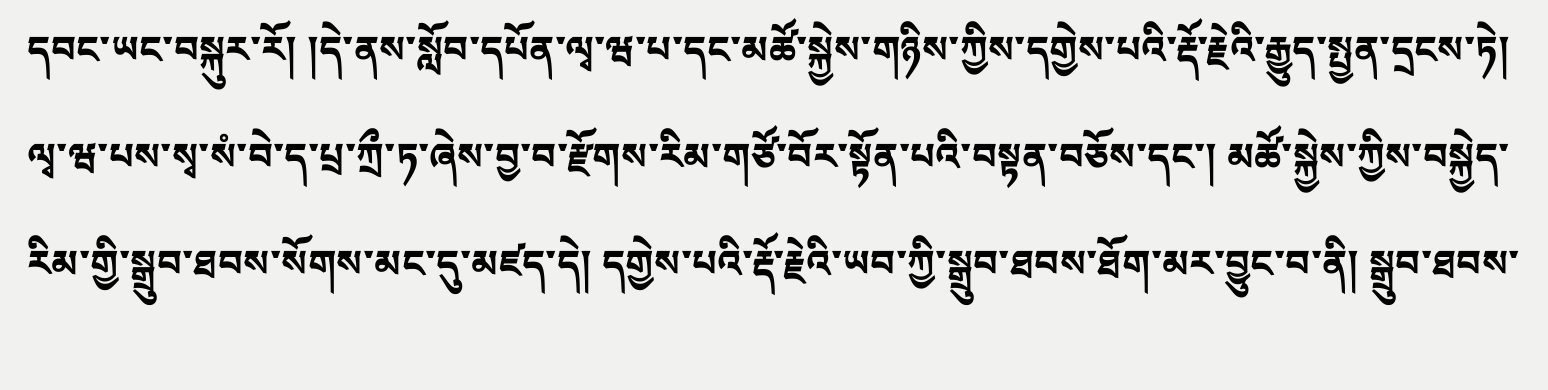དབང་ཡང་བསྐུར་རོ། །དེ་ནས་སློབ་དཔོན་ལྭ་ཝ་པ་དང་མཚོ་སྐྱེས་གཉིས་ཀྱིས་དགྱེས་པའི་རྡོ་རྗེའི་རྒྱུད་སྤྱན་དྲངས་ཏེ། ལྭ་ཝ་པས་སྭ་སཾ་བེ་ད་པྲ་ཀྲྀ་ཏ་ཞེས་བྱ་བ་རྫོགས་རིམ་གཙོ་བོར་སྟོན་པའི་བསྟན་བཅོས་དང་། མཚོ་སྐྱེས་ཀྱིས་བསྐྱེད་རིམ་གྱི་སྒྲུབ་ཐབས་སོགས་མང་དུ་མཛད་དེ། དགྱེས་པའི་རྡོ་རྗེའི་ཡབ་ཀྱི་སྒྲུབ་ཐབས་ཐོག་མར་བྱུང་བ་ནི། སྒྲུབ་ཐབས་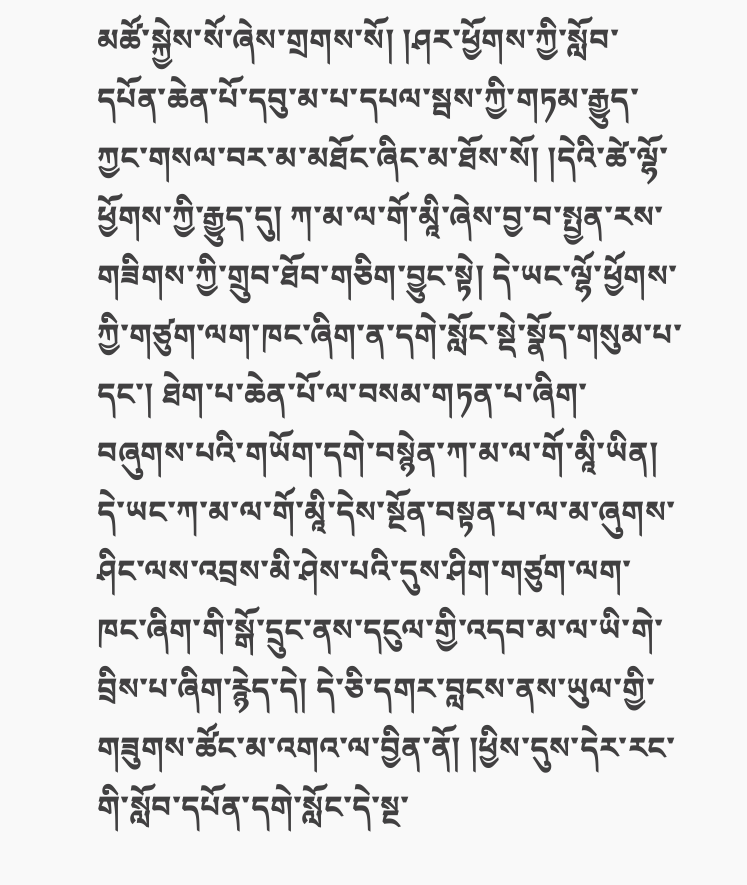མཚོ་སྐྱེས་སོ་ཞེས་གྲགས་སོ། །ཤར་ཕྱོགས་ཀྱི་སློབ་དཔོན་ཆེན་པོ་དབུ་མ་པ་དཔལ་སྦས་ཀྱི་གཏམ་རྒྱུད་ཀྱང་གསལ་བར་མ་མཐོང་ཞིང་མ་ཐོས་སོ། །དེའི་ཚེ་ལྷོ་ཕྱོགས་ཀྱི་རྒྱུད་དུ། ཀ་མ་ལ་གོ་མཱི་ཞེས་བྱ་བ་སྤྱན་རས་གཟིགས་ཀྱི་གྲུབ་ཐོབ་གཅིག་བྱུང་སྟེ། དེ་ཡང་ལྷོ་ཕྱོགས་ཀྱི་གཙུག་ལག་ཁང་ཞིག་ན་དགེ་སློང་སྡེ་སྣོད་གསུམ་པ་དང་། ཐེག་པ་ཆེན་པོ་ལ་བསམ་གཏན་པ་ཞིག་བཞུགས་པའི་གཡོག་དགེ་བསྙེན་ཀ་མ་ལ་གོ་མཱི་ཡིན། དེ་ཡང་ཀ་མ་ལ་གོ་མཱི་དེས་སྔོན་བསྟན་པ་ལ་མ་ཞུགས་ཤིང་ལས་འབྲས་མི་ཤེས་པའི་དུས་ཤིག་གཙུག་ལག་ཁང་ཞིག་གི་སྒོ་དྲུང་ནས་དངུལ་གྱི་འདབ་མ་ལ་ཡི་གེ་བྲིས་པ་ཞིག་རྙེད་དེ། དེ་ཅི་དགར་བླངས་ནས་ཡུལ་གྱི་གཟུགས་ཚོང་མ་འགའ་ལ་བྱིན་ནོ། །ཕྱིས་དུས་དེར་རང་གི་སློབ་དཔོན་དགེ་སློང་དེ་སྔ་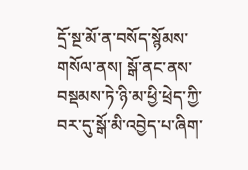དྲོ་སྔ་མོ་ན་བསོད་སྙོམས་གསོལ་ནས། སྒོ་ནང་ནས་བསྡམས་ཏེ་ཉི་མ་ཕྱི་ཕྲེད་ཀྱི་བར་དུ་སྒོ་མི་འབྱེད་པ་ཞིག་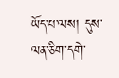ཡོད་པ་ལས། དུས་ལན་ཅིག་དགེ་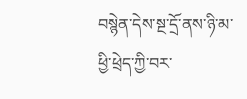བསྙེན་དེས་སྔ་དྲོ་ནས་ཉི་མ་ཕྱི་ཕྲེད་ཀྱི་བར་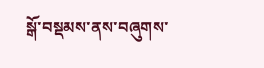སྒོ་བསྡམས་ནས་བཞུགས་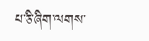པ་ཅི་ཞིག་ལགས་